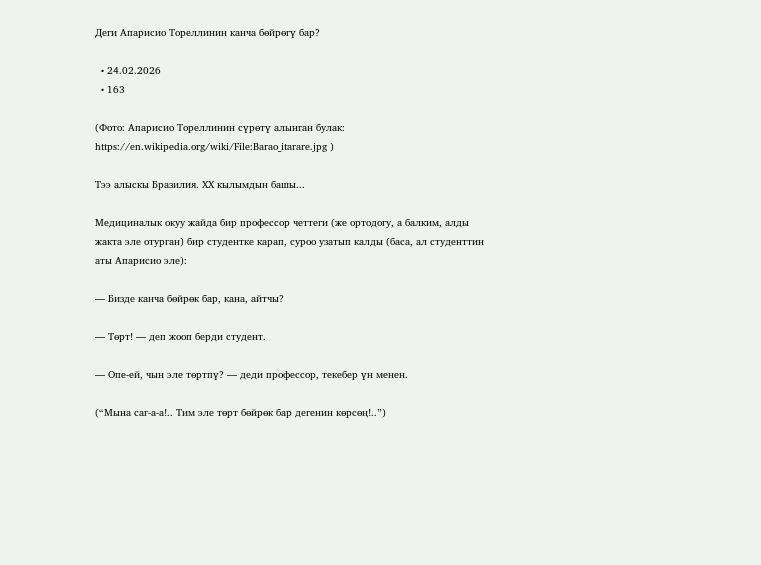Деги Апарисио Тореллинин канча бөйрөгү бар?

  • 24.02.2026
  • 163

(Фото: Апарисио Тореллинин сүрөтү алынган булак: https://en.wikipedia.org/wiki/File:Barao_itarare.jpg )

Тээ алыскы Бразилия. XX кылымдын башы...

Медициналык окуу жайда бир профессор четтеги (же ортодогу, а балким, алды жакта эле отурган) бир студентке карап, суроо узатып калды (баса, ал студенттин аты Апарисио эле):

— Бизде канча бөйрөк бар, кана, айтчы?

— Төрт! — деп жооп берди студент.

— Опе-ей, чын эле төртпү? — деди профессор, текебер үн менен.

(“Мына саг-а-а!.. Тим эле төрт бөйрөк бар дегенин көрсөң!..”)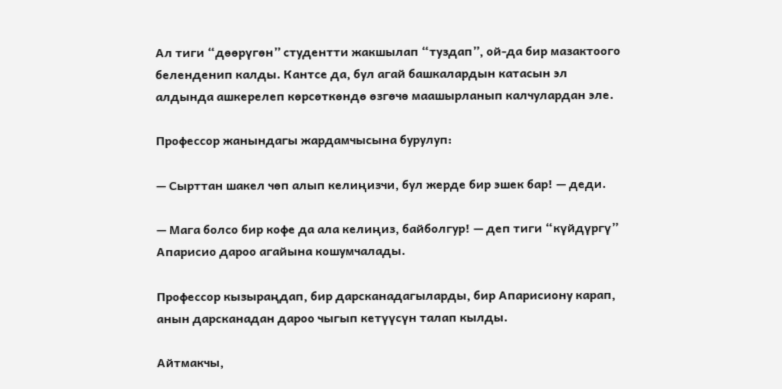Ал тиги “дөөрүгөн” студентти жакшылап “туздап”, ой-да бир мазактоого беленденип калды. Кантсе да, бул агай башкалардын катасын эл алдында ашкерелеп көрсөткөндө өзгөчө маашырланып калчулардан эле.

Профессор жанындагы жардамчысына бурулуп:

— Сырттан шакел чөп алып келиңизчи, бул жерде бир эшек бар! — деди.

— Мага болсо бир кофе да ала келиңиз, байболгур! — деп тиги “күйдүргү” Апарисио дароо агайына кошумчалады.

Профессор кызыраңдап, бир дарсканадагыларды, бир Апарисиону карап, анын дарсканадан дароо чыгып кетүүсүн талап кылды.

Айтмакчы,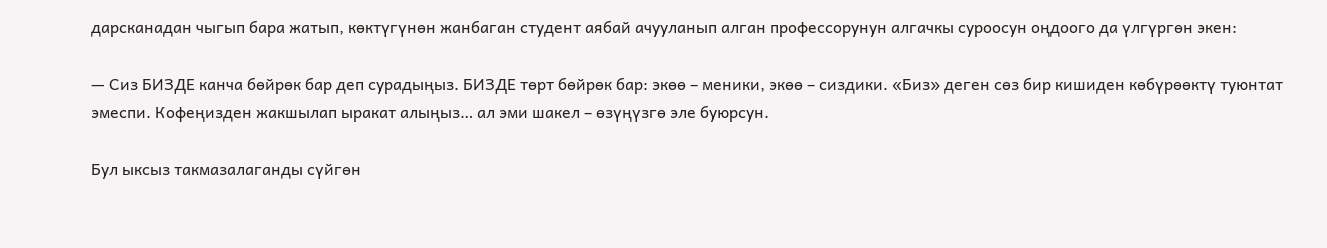дарсканадан чыгып бара жатып, көктүгүнөн жанбаган студент аябай ачууланып алган профессорунун алгачкы суроосун оңдоого да үлгүргөн экен:

— Сиз БИЗДЕ канча бөйрөк бар деп сурадыңыз. БИЗДЕ төрт бөйрөк бар: экөө – меники, экөө – сиздики. «Биз» деген сөз бир кишиден көбүрөөктү туюнтат эмеспи. Кофеңизден жакшылап ыракат алыңыз… ал эми шакел – өзүңүзгө эле буюрсун.

Бул ыксыз такмазалаганды сүйгөн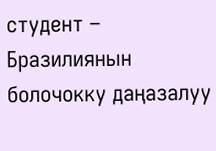студент – Бразилиянын болочокку даңазалуу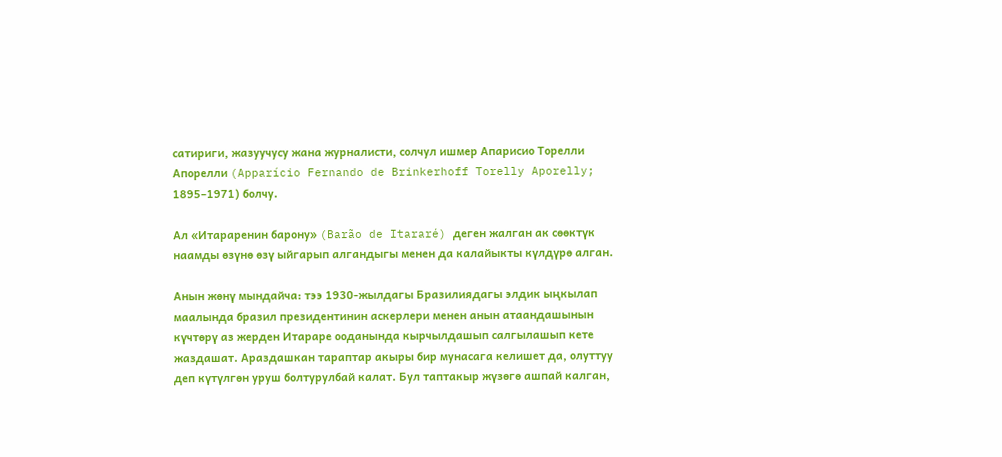сатириги, жазуучусу жана журналисти, солчул ишмер Апарисио Торелли Апорелли (Apparício Fernando de Brinkerhoff Torelly Aporelly; 1895–1971) болчу.

Ал «Итараренин барону» (Barão de Itararé) деген жалган ак сөөктүк наамды өзүнө өзү ыйгарып алгандыгы менен да калайыкты күлдүрө алган.

Анын жөнү мындайча: тээ 1930-жылдагы Бразилиядагы элдик ыңкылап маалында бразил президентинин аскерлери менен анын атаандашынын күчтөрү аз жерден Итараре ооданында кырчылдашып салгылашып кете жаздашат. Араздашкан тараптар акыры бир мунасага келишет да, олуттуу деп күтүлгөн уруш болтурулбай калат. Бул таптакыр жүзөгө ашпай калган,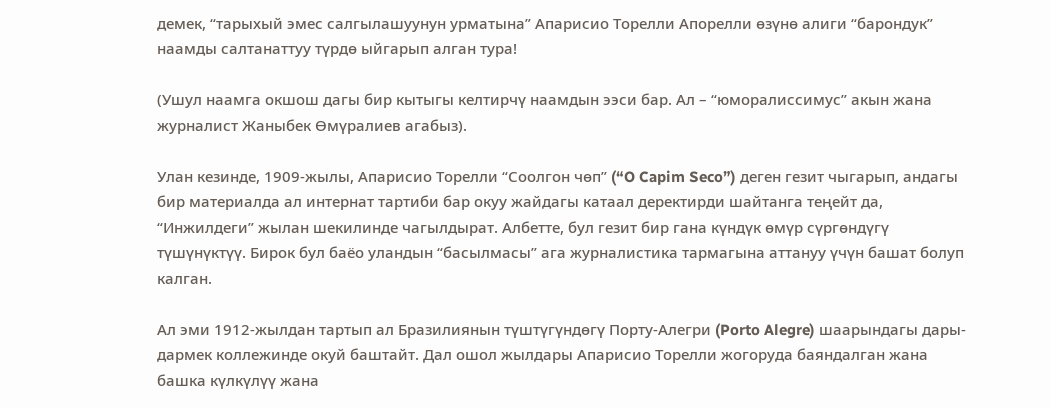демек, “тарыхый эмес салгылашуунун урматына” Апарисио Торелли Апорелли өзүнө алиги “барондук” наамды салтанаттуу түрдө ыйгарып алган тура!

(Ушул наамга окшош дагы бир кытыгы келтирчү наамдын ээси бар. Ал – “юморалиссимус” акын жана журналист Жаныбек Өмүралиев агабыз).

Улан кезинде, 1909-жылы, Апарисио Торелли “Соолгон чөп” (“O Capim Seco”) деген гезит чыгарып, андагы бир материалда ал интернат тартиби бар окуу жайдагы катаал деректирди шайтанга теңейт да, “Инжилдеги” жылан шекилинде чагылдырат. Албетте, бул гезит бир гана күндүк өмүр сүргөндүгү түшүнүктүү. Бирок бул баёо уландын “басылмасы” ага журналистика тармагына аттануу үчүн башат болуп калган.

Ал эми 1912-жылдан тартып ал Бразилиянын түштүгүндөгү Порту-Алегри (Porto Alegre) шаарындагы дары-дармек коллежинде окуй баштайт. Дал ошол жылдары Апарисио Торелли жогоруда баяндалган жана башка күлкүлүү жана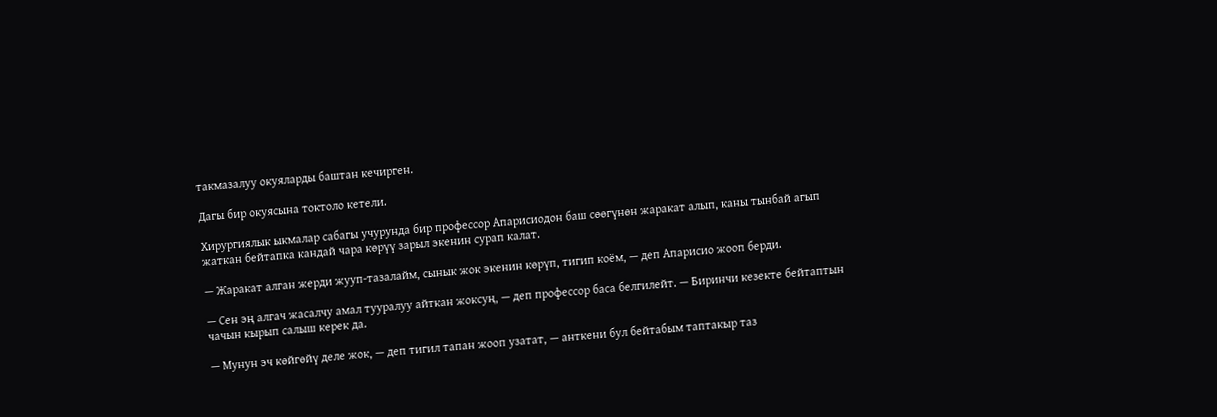такмазалуу окуяларды баштан кечирген.

Дагы бир окуясына токтоло кетели.

Хирургиялык ыкмалар сабагы учурунда бир профессор Апарисиодон баш сөөгүнөн жаракат алып, каны тынбай агып жаткан бейтапка кандай чара көрүү зарыл экенин сурап калат.

— Жаракат алган жерди жууп-тазалайм, сынык жок экенин көрүп, тигип коём, — деп Апарисио жооп берди.

— Сен эң алгач жасалчу амал тууралуу айткан жоксуң, — деп профессор баса белгилейт. — Биринчи кезекте бейтаптын чачын кырып салыш керек да.

— Мунун эч көйгөйү деле жок, — деп тигил тапан жооп узатат, — анткени бул бейтабым таптакыр таз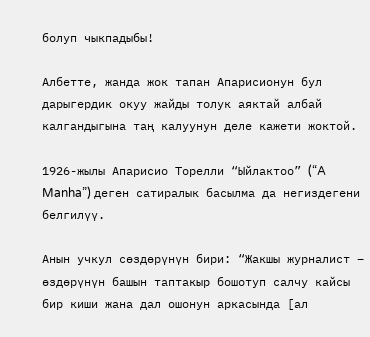болуп чыкпадыбы!

Албетте, жанда жок тапан Апарисионун бул дарыгердик окуу жайды толук аяктай албай калгандыгына таң калуунун деле кажети жоктой.

1926-жылы Апарисио Торелли “Ыйлактоо” (“A Manha”) деген сатиралык басылма да негиздегени белгилүү.

Анын учкул сөздөрүнүн бири: “Жакшы журналист – өздөрүнүн башын таптакыр бошотуп салчу кайсы бир киши жана дал ошонун аркасында [ал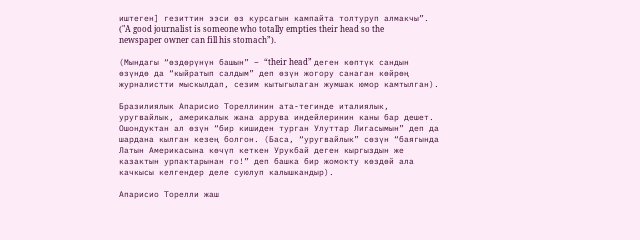иштеген] гезиттин ээси өз курсагын кампайта толтуруп алмакчы”. ("A good journalist is someone who totally empties their head so the newspaper owner can fill his stomach”).

(Мындагы “өздөрүнүн башын” – “their head” деген көптүк сандын өзүндө да “кыйратып салдым” деп өзүн жогору санаган көйрөң журналистти мыскылдап, сезим кытыгылаган жумшак юмор камтылган).

Бразилиялык Апарисио Тореллинин ата-тегинде италиялык, уругвайлык, америкалык жана аррува индейлеринин каны бар дешет. Ошондуктан ал өзүн “бир кишиден турган Улуттар Лигасымын” деп да шардана кылган кезең болгон. (Баса, “уругвайлык” сөзүн “баягында Латын Америкасына көчүп кеткен Урукбай деген кыргыздын же казактын урпактарынан го!” деп башка бир жомокту көздөй ала качкысы келгендер деле суюлуп калышкандыр).

Апарисио Торелли жаш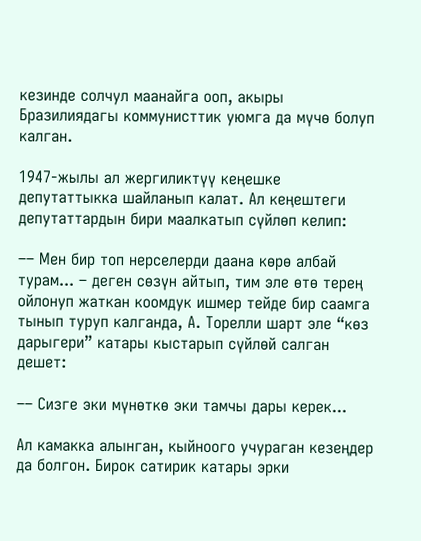кезинде солчул маанайга ооп, акыры Бразилиядагы коммунисттик уюмга да мүчө болуп калган.

1947-жылы ал жергиликтүү кеңешке депутаттыкка шайланып калат. Ал кеңештеги депутаттардын бири маалкатып сүйлөп келип:

–– Мен бир топ нерселерди даана көрө албай турам... – деген сөзүн айтып, тим эле өтө терең ойлонуп жаткан коомдук ишмер тейде бир саамга тынып туруп калганда, А. Торелли шарт эле “көз дарыгери” катары кыстарып сүйлөй салган дешет:

–– Сизге эки мүнөткө эки тамчы дары керек...

Ал камакка алынган, кыйноого учураган кезеңдер да болгон. Бирок сатирик катары эрки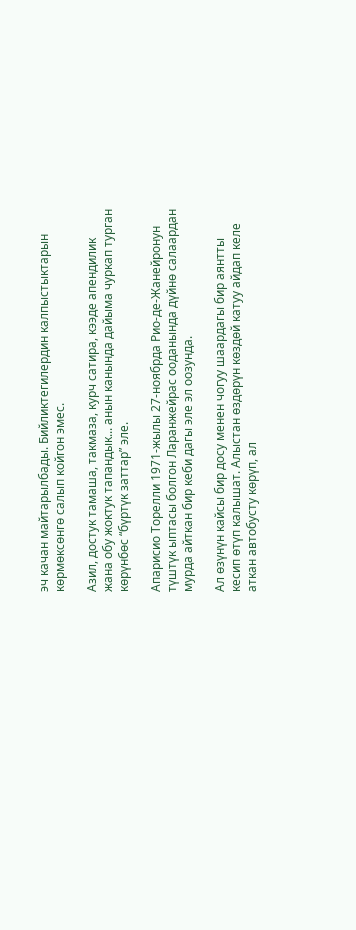эч качан майтарылбады. Бийликтегилердин калпыстыктарын көрмөксөнгө салып койгон эмес.

Азил, достук тамаша, такмаза, курч сатира, кээде апендилик жана обу жоктук тапандык... анын канында дайыма чуркап турган көрүнбөс “бүртүк заттар” эле.

Апарисио Торелли 1971-жылы 27-ноябрда Рио-де-Жанейронун түштүк ыптасы болгон Ларанжейрас ооданында дүйнө салаардан мурда айткан бир кеби дагы эле эл оозунда.

Ал өзүнүн кайсы бир досу менен чогуу шаардагы бир аянтты кесип өтүп калышат. Алыстан өздөрүн көздөй катуу айдап келе аткан автобусту көрүп, ал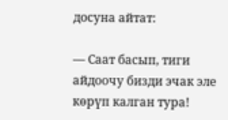досуна айтат:

–– Саат басып, тиги айдоочу бизди эчак эле көрүп калган тура!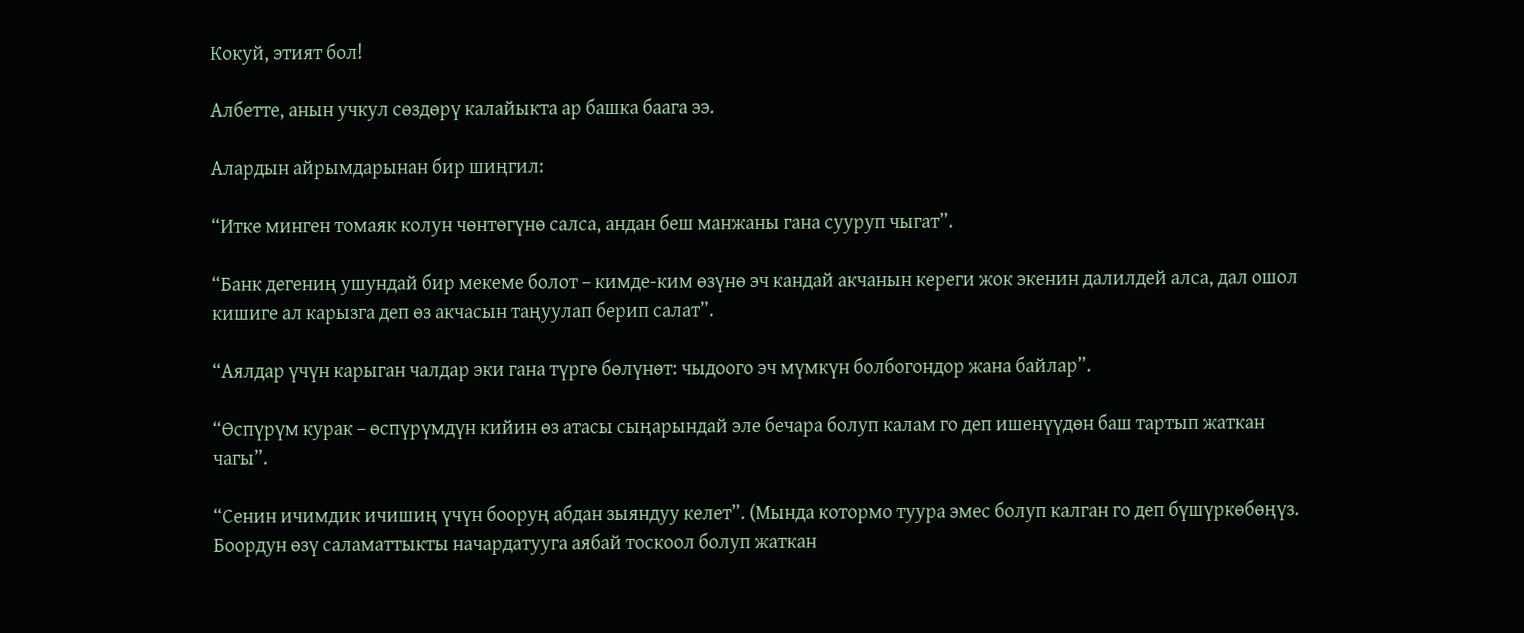Кокуй, этият бол!

Албетте, анын учкул сөздөрү калайыкта ар башка баага ээ.

Алардын айрымдарынан бир шиңгил:

“Итке минген томаяк колун чөнтөгүнө салса, андан беш манжаны гана сууруп чыгат”.

“Банк дегениң ушундай бир мекеме болот – кимде-ким өзүнө эч кандай акчанын кереги жок экенин далилдей алса, дал ошол кишиге ал карызга деп өз акчасын таңуулап берип салат”.

“Аялдар үчүн карыган чалдар эки гана түргө бөлүнөт: чыдоого эч мүмкүн болбогондор жана байлар”.

“Өспүрүм курак – өспүрүмдүн кийин өз атасы сыңарындай эле бечара болуп калам го деп ишенүүдөн баш тартып жаткан чагы”.

“Сенин ичимдик ичишиң үчүн бооруң абдан зыяндуу келет”. (Мында котормо туура эмес болуп калган го деп бүшүркөбөңүз. Боордун өзү саламаттыкты начардатууга аябай тоскоол болуп жаткан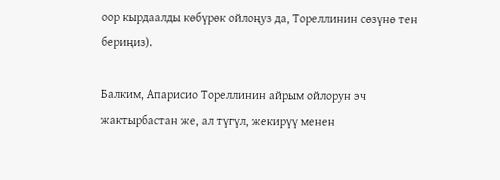оор кырдаалды көбүрөк ойлоңуз да, Тореллинин сөзүнө тен бериңиз).

Балким, Апарисио Тореллинин айрым ойлорун эч жактырбастан же, ал түгүл, жекирүү менен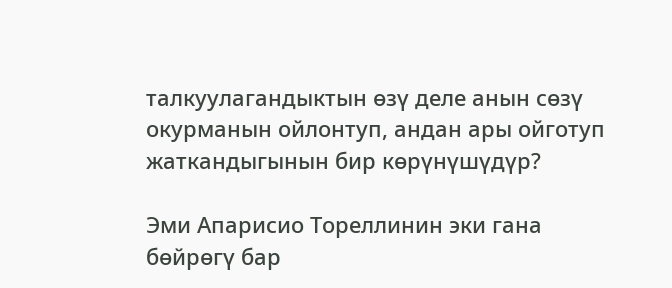талкуулагандыктын өзү деле анын сөзү окурманын ойлонтуп, андан ары ойготуп жаткандыгынын бир көрүнүшүдүр?

Эми Апарисио Тореллинин эки гана бөйрөгү бар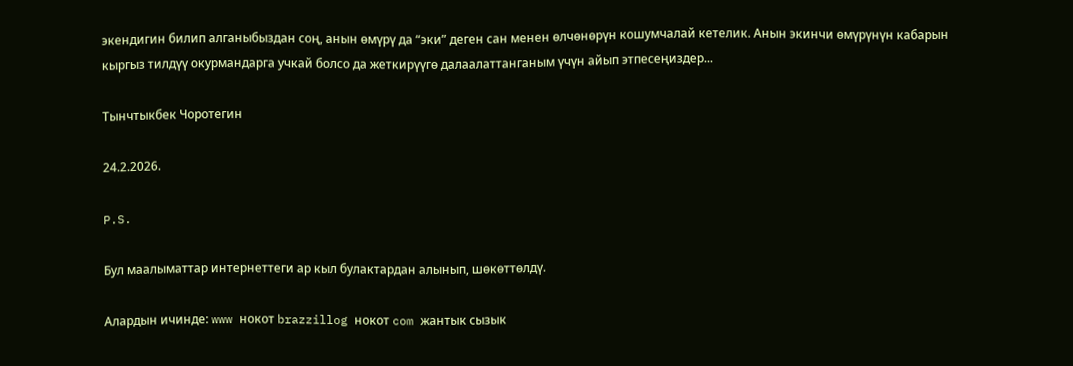экендигин билип алганыбыздан соң, анын өмүрү да “эки” деген сан менен өлчөнөрүн кошумчалай кетелик. Анын экинчи өмүрүнүн кабарын кыргыз тилдүү окурмандарга учкай болсо да жеткирүүгө далаалаттанганым үчүн айып этпесеңиздер...

Тынчтыкбек Чоротегин

24.2.2026.

P.S.

Бул маалыматтар интернеттеги ар кыл булактардан алынып, шөкөттөлдү.

Алардын ичинде: www нокот brazzillog нокот com жантык сызык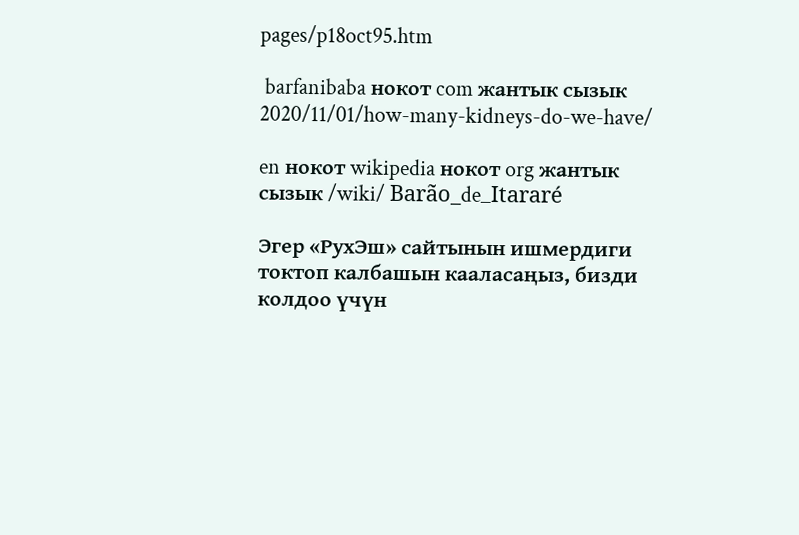pages/p18oct95.htm

 barfanibaba нокот com жантык сызык 2020/11/01/how-many-kidneys-do-we-have/

en нокот wikipedia нокот org жантык сызык /wiki/ Barão_de_Itararé

Эгер «РухЭш» сайтынын ишмердиги токтоп калбашын кааласаңыз, бизди колдоо үчүн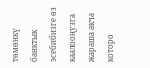төмөнкү банктык эсебибизге өз каалооңузга жараша акча которо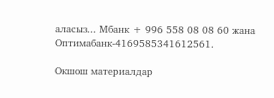аласыз... Мбанк + 996 558 08 08 60 жана Оптимабанк-4169585341612561.

Окшош материалдар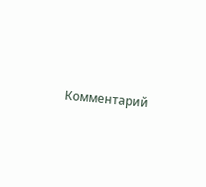Комментарий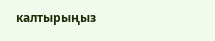калтырыңыз